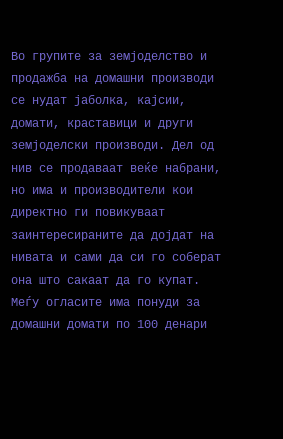Во групите за земјоделство и продажба на домашни производи се нудат јаболка, кајсии, домати, краставици и други земјоделски производи. Дел од нив се продаваат веќе набрани, но има и производители кои директно ги повикуваат заинтересираните да дојдат на нивата и сами да си го соберат она што сакаат да го купат.
Меѓу огласите има понуди за домашни домати по 100 денари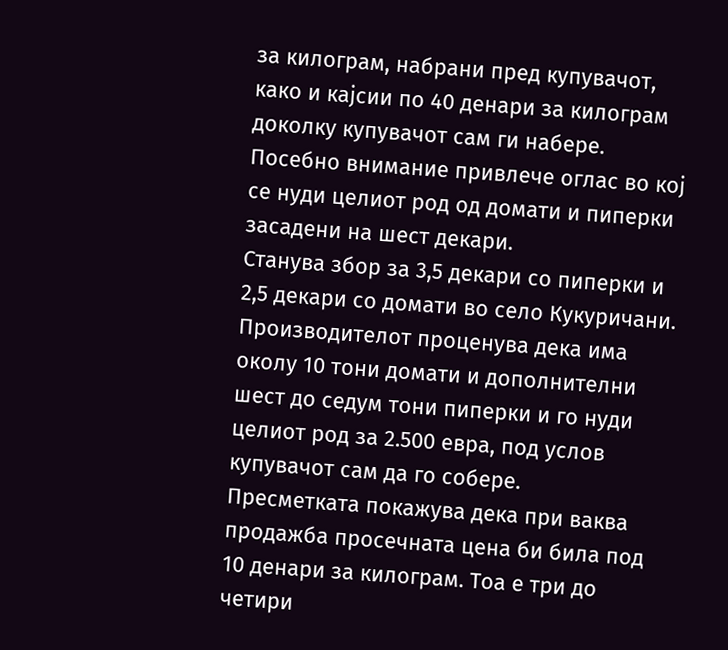за килограм, набрани пред купувачот, како и кајсии по 40 денари за килограм доколку купувачот сам ги набере.
Посебно внимание привлече оглас во кој се нуди целиот род од домати и пиперки засадени на шест декари.
Станува збор за 3,5 декари со пиперки и 2,5 декари со домати во село Кукуричани. Производителот проценува дека има околу 10 тони домати и дополнителни шест до седум тони пиперки и го нуди целиот род за 2.500 евра, под услов купувачот сам да го собере.
Пресметката покажува дека при ваква продажба просечната цена би била под 10 денари за килограм. Тоа е три до четири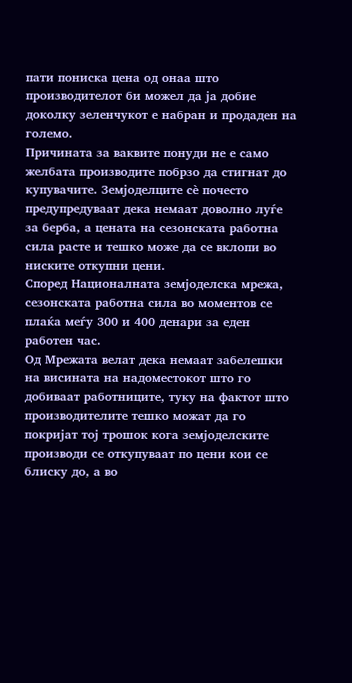пати пониска цена од онаа што производителот би можел да ја добие доколку зеленчукот е набран и продаден на големо.
Причината за ваквите понуди не е само желбата производите побрзо да стигнат до купувачите. Земјоделците сè почесто предупредуваат дека немаат доволно луѓе за берба, а цената на сезонската работна сила расте и тешко може да се вклопи во ниските откупни цени.
Според Националната земјоделска мрежа, сезонската работна сила во моментов се плаќа меѓу 300 и 400 денари за еден работен час.
Од Мрежата велат дека немаат забелешки на висината на надоместокот што го добиваат работниците, туку на фактот што производителите тешко можат да го покријат тој трошок кога земјоделските производи се откупуваат по цени кои се блиску до, а во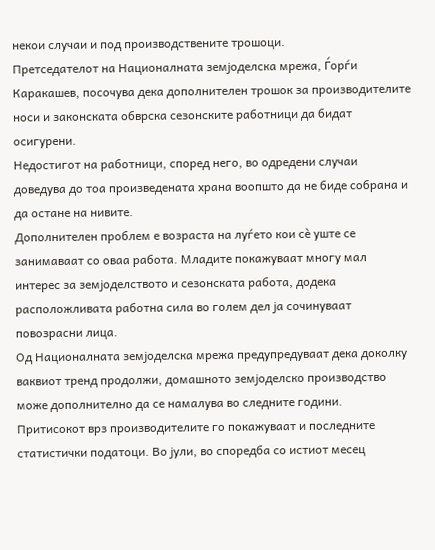некои случаи и под производствените трошоци.
Претседателот на Националната земјоделска мрежа, Ѓорѓи Каракашев, посочува дека дополнителен трошок за производителите носи и законската обврска сезонските работници да бидат осигурени.
Недостигот на работници, според него, во одредени случаи доведува до тоа произведената храна воопшто да не биде собрана и да остане на нивите.
Дополнителен проблем е возраста на луѓето кои сè уште се занимаваат со оваа работа. Младите покажуваат многу мал интерес за земјоделството и сезонската работа, додека расположливата работна сила во голем дел ја сочинуваат повозрасни лица.
Од Националната земјоделска мрежа предупредуваат дека доколку ваквиот тренд продолжи, домашното земјоделско производство може дополнително да се намалува во следните години.
Притисокот врз производителите го покажуваат и последните статистички податоци. Во јули, во споредба со истиот месец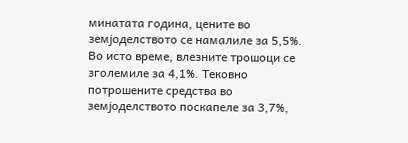минатата година, цените во земјоделството се намалиле за 5,5%.
Во исто време, влезните трошоци се зголемиле за 4,1%. Тековно потрошените средства во земјоделството поскапеле за 3,7%,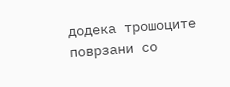додека трошоците поврзани со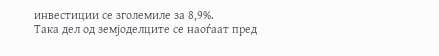инвестиции се зголемиле за 8,9%.
Така дел од земјоделците се наоѓаат пред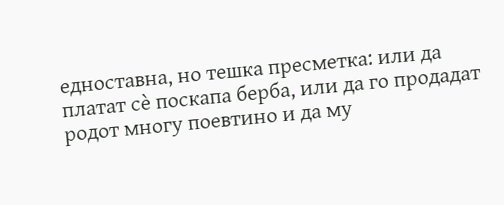едноставна, но тешка пресметка: или да платат сè поскапа берба, или да го продадат родот многу поевтино и да му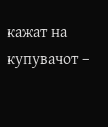кажат на купувачот –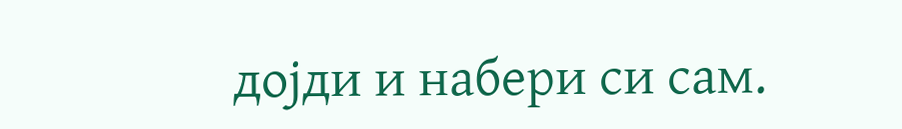дојди и набери си сам.